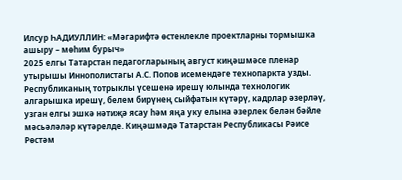Илсур ҺАДИУЛЛИН: «Мәгарифтә өстенлекле проектларны тормышка ашыру – мөһим бурыч»
2025 елгы Татарстан педагогларының август киңәшмәсе пленар утырышы Иннополистагы А.С. Попов исемендәге технопаркта узды. Республиканың тотрыклы үсешенә ирешү юлында технологик алгарышка ирешү, белем бирүнең сыйфатын күтәрү, кадрлар әзерләү, узган елгы эшкә нәтиҗә ясау һәм яңа уку елына әзерлек белән бәйле мәсьәләләр күтәрелде. Киңәшмәдә Татарстан Республикасы Рәисе Рөстәм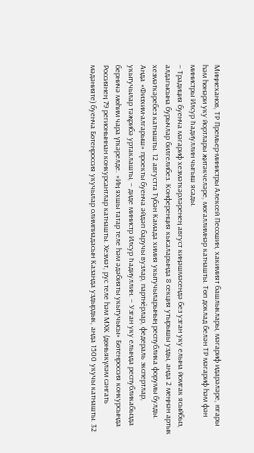Миңнеханов, ТР Премьер-министры Алексей Песошин, хакимият башлыклары, мәгариф идарәләре, югары һәм һөнәри уку йортлары җитәкчеләре, мөгаллимнәр катнашты. Төп доклад белән ТР мәгариф һәм фән министры Илсур Һадиуллин чыгыш ясады.
– Традиция буенча мәгариф хезмәткәрләренең август киңәшмәсендә без узган уку елына йомгак ясыйбыз, алдагысына бурычлар билгелибез. Конференция кысаларында 8 секция утырышы узды, анда 2 меңнән артык хезмәткәребез катнашты. 12 августта Түбән Камада химия укытучыларының республика форумы булды. Анда «Физхим-алгарыш» проекты буенча әйдәп баручы вузлар, партнёрлар, федераль экспертлар, укытучылар тәҗрибә уртаклашты, – диде министр Илсур Һадиуллин. – Узган уку елында республикабызда берничә мөһим чара үткәрелде. «Иң яхшы татар теле һәм әдәбияты укытучысы» Бөтенроссия конкурсында Россиянең 79 регионыннан конкурсантлар катнашты. Хезмәт, рус теле һәм МХК (дөньякүләм сәнгать мәдәнияте) буенча Бөтенроссия укучылар олимпиадасын Казанда уздырдык, анда 1500 укучы катнашты. 32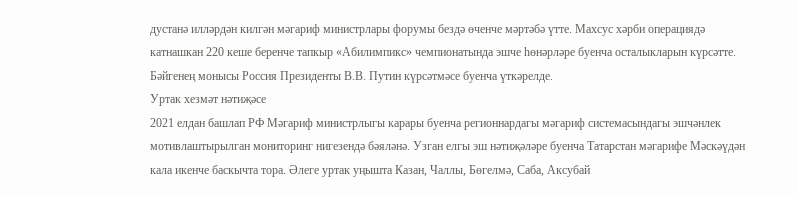дустанә илләрдән килгән мәгариф министрлары форумы бездә өченче мәртәбә үтте. Махсус хәрби операциядә катнашкан 220 кеше беренче тапкыр «Абилимпикс» чемпионатында эшче һөнәрләре буенча осталыкларын күрсәтте. Бәйгенең монысы Россия Президенты В.В. Путин күрсәтмәсе буенча үткәрелде.
Уртак хезмәт нәтиҗәсе
2021 елдан башлап РФ Мәгариф министрлыгы карары буенча регионнардагы мәгариф системасындагы эшчәнлек мотивлаштырылган мониторинг нигезендә бәяләнә. Узган елгы эш нәтиҗәләре буенча Татарстан мәгарифе Мәскәүдән кала икенче баскычта тора. Әлеге уртак уңышта Казан, Чаллы, Бөгелмә, Саба, Аксубай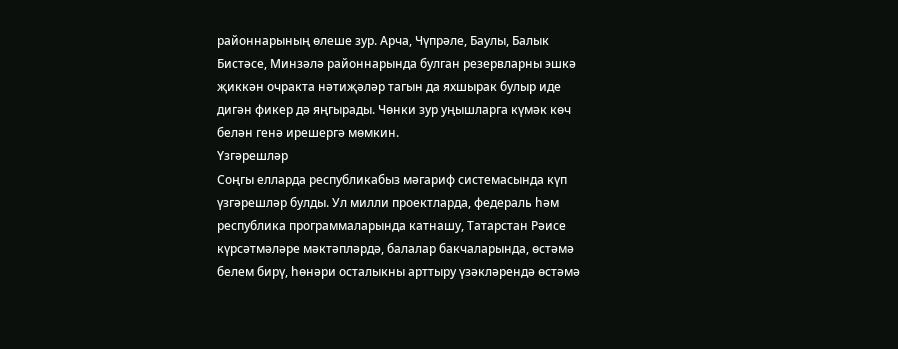районнарының өлеше зур. Арча, Чүпрәле, Баулы, Балык Бистәсе, Минзәлә районнарында булган резервларны эшкә җиккән очракта нәтиҗәләр тагын да яхшырак булыр иде дигән фикер дә яңгырады. Чөнки зур уңышларга күмәк көч белән генә ирешергә мөмкин.
Үзгәрешләр
Соңгы елларда республикабыз мәгариф системасында күп үзгәрешләр булды. Ул милли проектларда, федераль һәм республика программаларында катнашу, Татарстан Рәисе күрсәтмәләре мәктәпләрдә, балалар бакчаларында, өстәмә белем бирү, һөнәри осталыкны арттыру үзәкләрендә өстәмә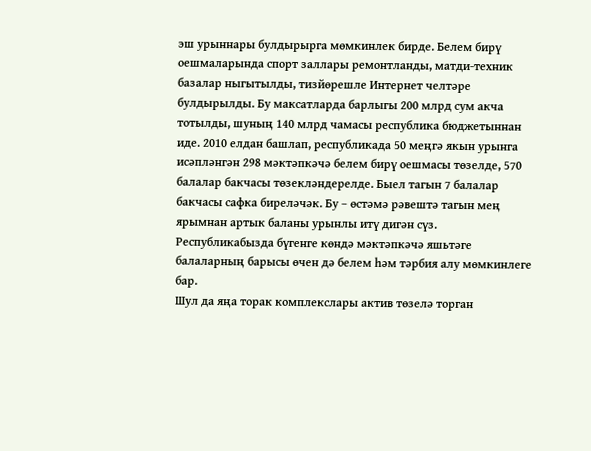эш урыннары булдырырга мөмкинлек бирде. Белем бирү оешмаларында спорт заллары ремонтланды, матди-техник базалар ныгытылды, тизйөрешле Интернет челтәре булдырылды. Бу максатларда барлыгы 200 млрд сум акча тотылды, шуның 140 млрд чамасы республика бюджетыннан иде. 2010 елдан башлап, республикада 50 меңгә якын урынга исәпләнгән 298 мәктәпкәчә белем бирү оешмасы төзелде, 570 балалар бакчасы төзекләндерелде. Быел тагын 7 балалар бакчасы сафка биреләчәк. Бу – өстәмә рәвештә тагын мең ярымнан артык баланы урынлы итү дигән сүз. Республикабызда бүгенге көндә мәктәпкәчә яшьтәге балаларның барысы өчен дә белем һәм тәрбия алу мөмкинлеге бар.
Шул да яңа торак комплекслары актив төзелә торган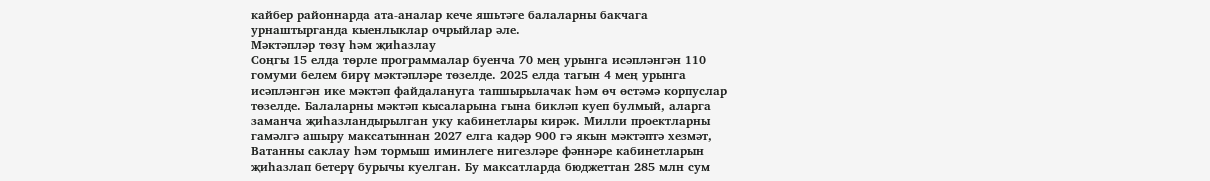кайбер районнарда ата-аналар кече яшьтәге балаларны бакчага урнаштырганда кыенлыклар очрыйлар әле.
Мәктәпләр төзү һәм җиһазлау
Соңгы 15 елда төрле программалар буенча 70 мең урынга исәпләнгән 110 гомуми белем бирү мәктәпләре төзелде. 2025 елда тагын 4 мең урынга исәпләнгән ике мәктәп файдалануга тапшырылачак һәм өч өстәмә корпуслар төзелде. Балаларны мәктәп кысаларына гына бикләп куеп булмый, аларга заманча җиһазландырылган уку кабинетлары кирәк. Милли проектларны гамәлгә ашыру максатыннан 2027 елга кадәр 900 гә якын мәктәптә хезмәт, Ватанны саклау һәм тормыш иминлеге нигезләре фәннәре кабинетларын җиһазлап бетерү бурычы куелган. Бу максатларда бюджеттан 285 млн сум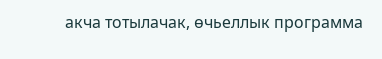акча тотылачак, өчьеллык программа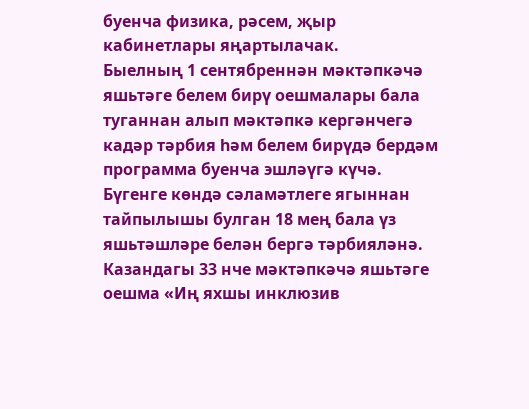буенча физика, рәсем, җыр кабинетлары яңартылачак.
Быелның 1 сентябреннән мәктәпкәчә яшьтәге белем бирү оешмалары бала туганнан алып мәктәпкә кергәнчегә кадәр тәрбия һәм белем бирүдә бердәм программа буенча эшләүгә күчә. Бүгенге көндә сәламәтлеге ягыннан тайпылышы булган 18 мең бала үз яшьтәшләре белән бергә тәрбияләнә. Казандагы 33 нче мәктәпкәчә яшьтәге оешма «Иң яхшы инклюзив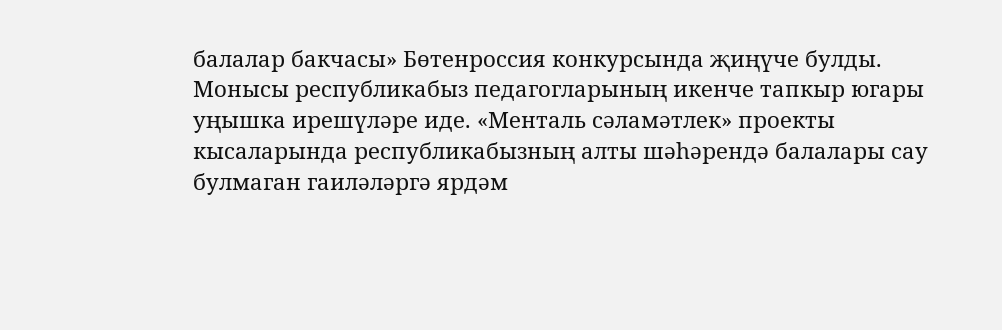балалар бакчасы» Бөтенроссия конкурсында җиңүче булды. Монысы республикабыз педагогларының икенче тапкыр югары уңышка ирешүләре иде. «Менталь сәламәтлек» проекты кысаларында республикабызның алты шәһәрендә балалары сау булмаган гаиләләргә ярдәм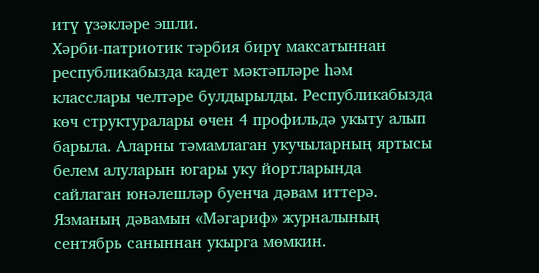итү үзәкләре эшли.
Хәрби-патриотик тәрбия бирү максатыннан республикабызда кадет мәктәпләре һәм класслары челтәре булдырылды. Республикабызда көч структуралары өчен 4 профильдә укыту алып барыла. Аларны тәмамлаган укучыларның яртысы белем алуларын югары уку йортларында сайлаган юнәлешләр буенча дәвам иттерә.
Язманың дәвамын «Мәгариф» журналының сентябрь саныннан укырга мөмкин.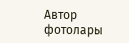Автор фотолары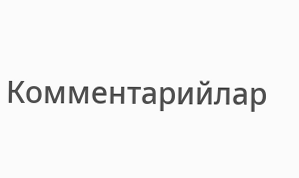Комментарийлар